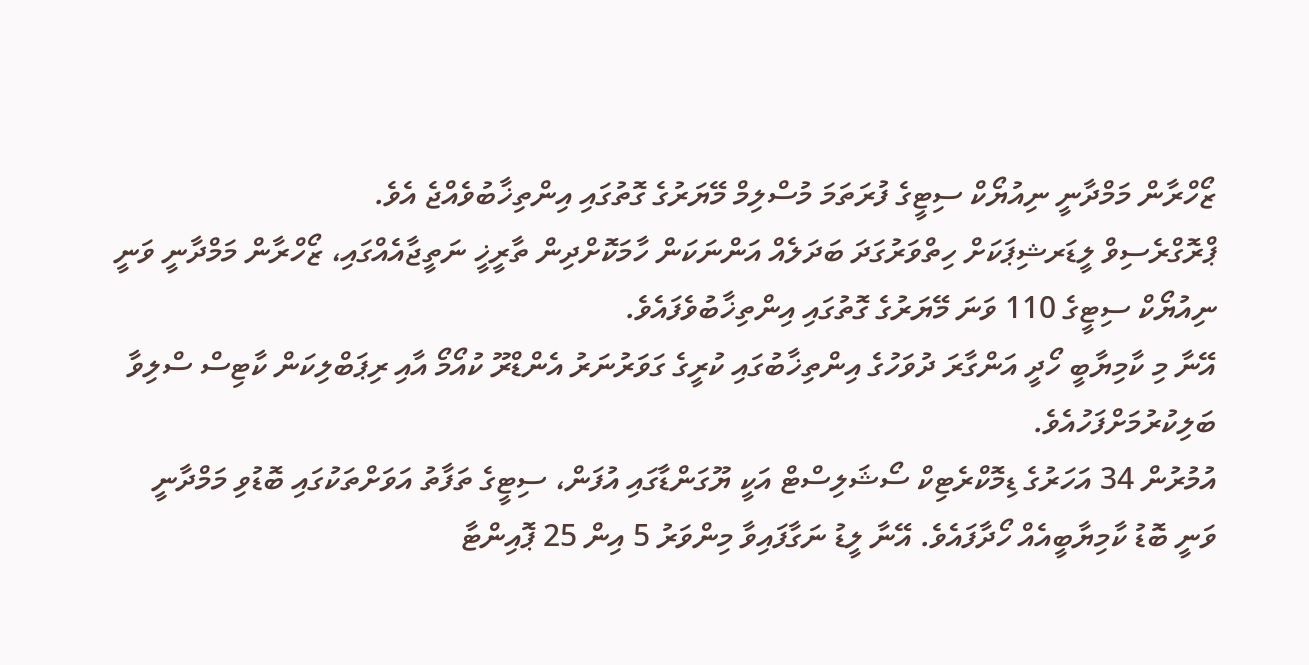ޒޯހްރާން މަމްދާނީ ނިއުޔޯކް ސިޓީގެ ފުރަތަމަ މުސްލިމް މޭޔަރުގެ ގޮތުގައި އިންތިޚާބުވެއްޖެ އެވެ.
ޕްރޮގްރެސިވް ލީޑަރޝިޕަކަށް ހިތްވަރުގަދަ ބަދަލެއް އަންނަކަން ހާމަކޮށްދިން ތާރީޚީ ނަތީޖާއެއްގައި، ޒޯހްރާން މަމްދާނީ ވަނީ ނިއުޔޯކް ސިޓީގެ 110 ވަނަ މޭޔަރުގެ ގޮތުގައި އިންތިޚާބުވެފައެވެ.
އޭނާ މި ކާމިޔާބީ ހޯދީ އަންގާރަ ދުވަހުގެ އިންތިޚާބުގައި ކުރީގެ ގަވަރުނަރު އެންޑްރޫ ކުއޯމޯ އާއި ރިޕަބްލިކަން ކާޓިސް ސްލިވާ ބަލިކުރުމަށްފަހުއެވެ.
އުމުރުން 34 އަހަރުގެ ޑިމޮކްރެޓިކް ސޯޝަލިސްޓް އަކީ ޔޫގަންޑާގައި އުފަން، ސިޓީގެ ތަފާތު އަވަށްތަކުގައި ބޮޑުވި މަމްދާނީ ވަނީ ބޮޑު ކާމިޔާބީއެއް ހޯދާފައެވެ. އޭނާ ލީޑު ނަގާފައިވާ މިންވަރު 5 އިން 25 ޕޮއިންޓާ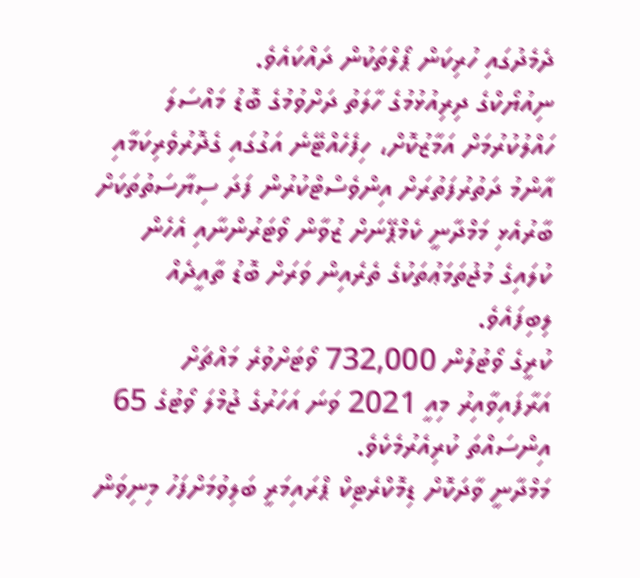ދެމެދުގައި ހުރިކަން ޕޯލްތަކުން ދައްކައެވެ.
ނިއުޔޯކްގެ ދިރިއުޅުމުގެ ހާލަތު ދަށްވުމުގެ ބޮޑު މައްސަލަ ހައްލުކުރުމަށް އަމާޒުކޮށް، ހިފެހެއްޓޭނެ އަގުގައި ގެދޮރުވެރިކަމާއި އާންމު ދަތުރުފަތުރަށް އިންވެސްޓްކުރުން ފަދަ ސިޔާސަތުތަކަށް ބާރުއެޅި މަމްދާނީ ކެމްޕޭނަށް ޒުވާން ވޯޓަރުންނާއި އެހެން ކުލައިގެ މުޖުތަމަޢުތަކުގެ ތެރެއިން ވަރަށް ބޮޑު ތާއީދެއް ލިބިފައެވެ.
ކުރީގެ ވޯޓުލުން 732,000 ވޯޓަށްވުރެ މައްޗަށް އަރާފައިވާއިރު މިއީ 2021 ވަނަ އަހަރުގެ ޖުމްލަ ވޯޓުގެ 65 އިންސައްތަ ކުރިއެރުމެކެވެ.
މަމްދާނީ ވާދަކޮށް ޑިމޮކްރެޓިކް ޕްރައިމަރީ ބަލިވުމަށްފަހު މިނިވަން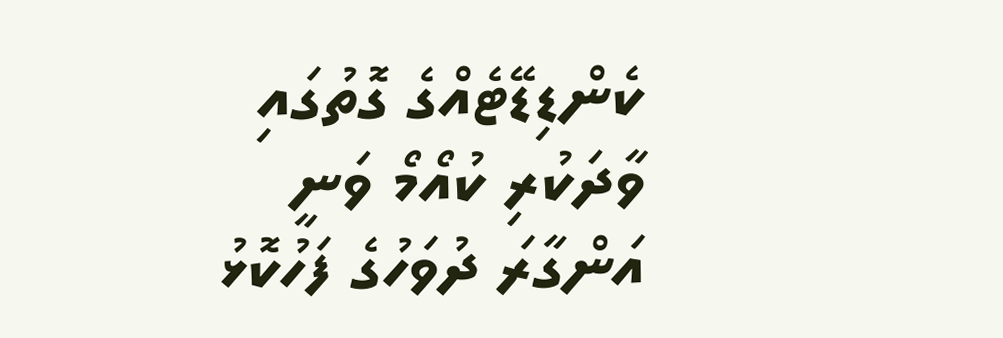ކެންޑިޑޭޓެއްގެ ގޮތުގައި ވާދަކުރި ކުއޯމޯ ވަނީ އަންގާރަ ދުވަހުގެ ފަހުކޮޅު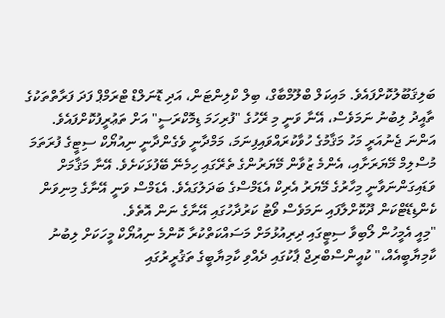ބަލިޤަބޫލުކޮށްފައެވެ. މައިކަލް ބްލޫމްބާގް، ބިލް ކްލިންޓަން، އަދި ޑޮނަލްޑް ޓްރަމްޕް ފަދަ ފަރާތްތަކުގެ ތާއީދު ލިބުނު ނަމަވެސް، އޭނާ ވަނީ މި ރޭހުގެ "ފުރިހަމަ ޑިމޮކްރަސީ" އަށް ތަޢުރީފުކޮށްފައެވެ.
އަންނަ ޖެނުއަރީ މަހު މަޤާމުގެ ހުވާކުރައްވައިފިނަމަ، މަމްދާނީ ވެގެންދާނީ ނިއުޔޯކް ސިޓީގެ ފުރަތަމަ މުސްލިމް މޭޔަރަށާއި، އެންމެ ޒުވާން މޭޔަރުންގެ ތެރޭގައި ހިމެނޭ ބޭފުޅަކަށެވެ. އޭނާ މަޤާމަށް ވަޑައިގަންނަވާނީ މިހާރުގެ މޭޔަރު އެރިކް އެޑަމްސްގެ ބަދަލުގައެވެ. އެޑަމްސް ވަނީ އޭނާގެ މިނިވަން ކެންޑިޑޭޓްކަން ދޫކޮށްލާފައި ނަމަވެސް ވޯޓު ކަރުދާހުގައި އޭނާގެ ނަން އޮތެވެ.
"މިއީ އެމީހުން ލޯބިވާ ސިޓީގައި ދިރިއުޅުމަށް މަސައްކަތްކުރާ ކޮންމެ ނިއުޔޯކް މީހަކަށް ލިބުނު ކާމިޔާބީއެއް،" ކުއީންސްބްރިޖް ޕާކުގައި ދެއްވި ކާމިޔާބީގެ ތަޤުރީރުގައި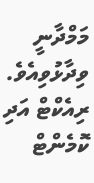މަމްދާނީ ވިދާޅުވިއެވެ.
ރިއެކްޓް އަދި ކޮމެންޓް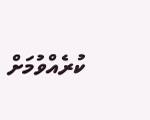ކުރެއްވުމަށް